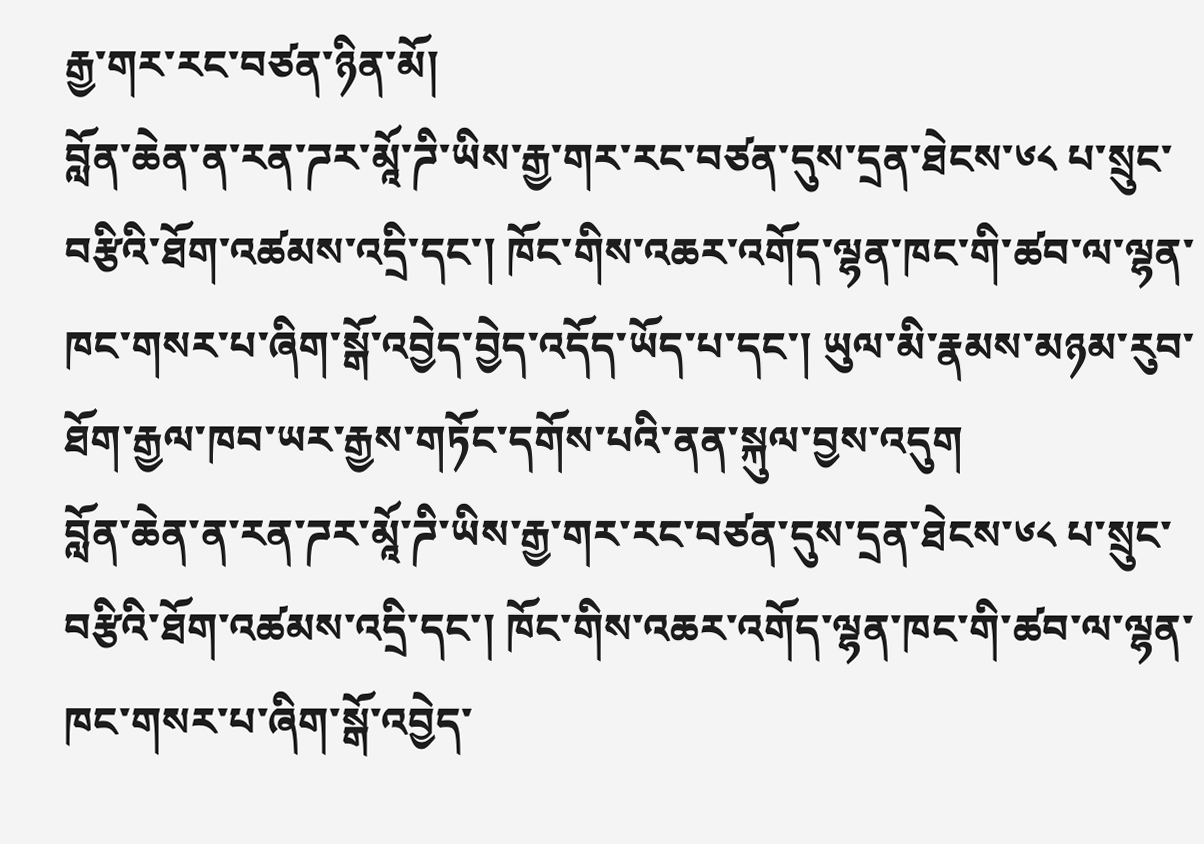རྒྱ་གར་རང་བཙན་ཉིན་མོ།
བློན་ཆེན་ན་རན་ཌར་མཱོ་ཌི་ཡིས་རྒྱ་གར་རང་བཙན་དུས་དྲན་ཐེངས་༦༨ པ་སྲུང་བརྩིའི་ཐོག་འཚམས་འདྲི་དང་། ཁོང་གིས་འཆར་འགོད་ལྷན་ཁང་གི་ཚབ་ལ་ལྷན་ཁང་གསར་པ་ཞིག་སྒོ་འབྱེད་བྱེད་འདོད་ཡོད་པ་དང་། ཡུལ་མི་རྣམས་མཉམ་རུབ་ཐོག་རྒྱལ་ཁབ་ཡར་རྒྱས་གཏོང་དགོས་པའི་ནན་སྐུལ་བྱས་འདུག
བློན་ཆེན་ན་རན་ཌར་མཱོ་ཌི་ཡིས་རྒྱ་གར་རང་བཙན་དུས་དྲན་ཐེངས་༦༨ པ་སྲུང་བརྩིའི་ཐོག་འཚམས་འདྲི་དང་། ཁོང་གིས་འཆར་འགོད་ལྷན་ཁང་གི་ཚབ་ལ་ལྷན་ཁང་གསར་པ་ཞིག་སྒོ་འབྱེད་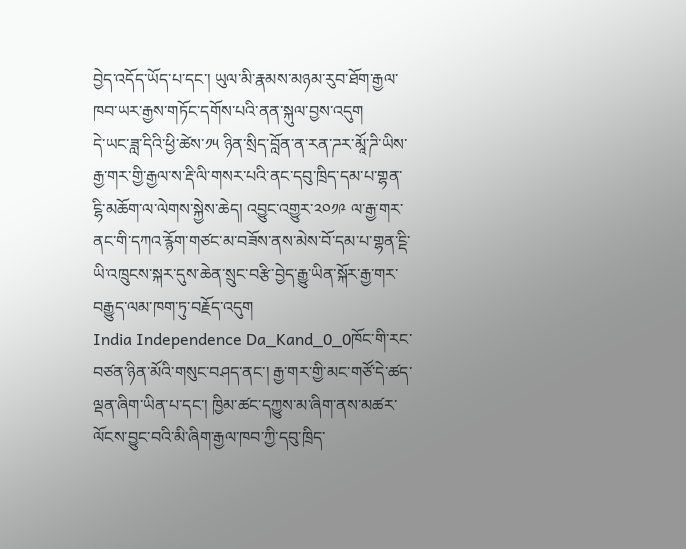བྱེད་འདོད་ཡོད་པ་དང་། ཡུལ་མི་རྣམས་མཉམ་རུབ་ཐོག་རྒྱལ་ཁབ་ཡར་རྒྱས་གཏོང་དགོས་པའི་ནན་སྐུལ་བྱས་འདུག
དེ་ཡང་ཟླ་དིའི་ཕྱི་ཚེས་༡༥ ཉིན་སྲིད་བློན་ན་རན་ཌར་མཱོ་ཌི་ཡིས་རྒྱ་གར་གྱི་རྒྱལ་ས་རྡི་ལི་གསར་པའི་ནང་དབུ་ཁྲིད་དམ་པ་གྷན་ངྷི་མཆོག་ལ་ལེགས་སྐྱེས་ཆེད། འབྱུང་འགྱུར་༢༠༡༩ ལ་རྒྱ་གར་ནང་གི་དཀའ་རྙོག་གཙང་མ་བཟོས་ནས་མེས་བོ་དམ་པ་གྷན་ངྡི་ཡི་འཁྲུངས་སྐར་དུས་ཆེན་སྲུང་བརྩི་བྱེད་རྒྱུ་ཡིན་སྐོར་རྒྱ་གར་བརྒྱུད་ལམ་ཁག་ཏུ་བརྗོད་འདུག
India Independence Da_Kand_0_0ཁོང་གི་རང་བཙན་ཉིན་མོའི་གསུང་བཤད་ནང་། རྒྱ་གར་གྱི་མང་གཙོ་དེ་ཚད་ལྡན་ཞིག་ཡིན་པ་དང་། ཁྱིམ་ཚང་དཀྱུས་མ་ཞིག་ནས་མཚར་ལོངས་བྱུང་བའི་མི་ཞིག་རྒྱལ་ཁབ་ཀྱི་དབུ་ཁྲིད་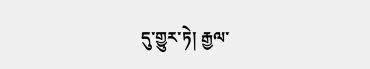དུ་གྱུར་ཏེ། རྒྱལ་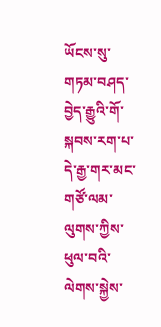ཡོངས་སུ་གཏམ་བཤད་བྱེད་རྒྱུའི་གོ་སྐབས་རག་པ་དེ་རྒྱ་གར་མང་གཙོ་ལམ་ལུགས་ཀྱིས་ཕུལ་བའི་ལེགས་སྐྱེས་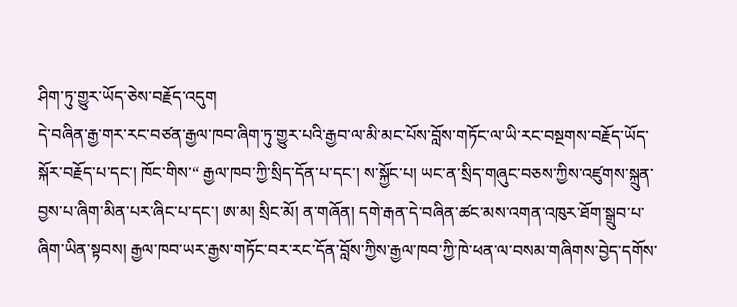ཤིག་ཏུ་གྱུར་ཡོད་ཅེས་བརྗོད་འདུག
དེ་བཞིན་རྒྱ་གར་རང་བཙན་རྒྱལ་ཁབ་ཞིག་ཏུ་གྱུར་པའི་རྒྱབ་ལ་མི་མང་པོས་བློས་གཏོང་ལ་ཡི་རང་བསྔགས་བརྗོད་ཡོད་སྐོར་བརྗོད་པ་དང་། ཁོང་གིས་“ རྒྱལ་ཁབ་ཀྱི་སྲིད་དོན་པ་དང་། ས་སྐྱོང་པ། ཡང་ན་སྲིད་གཞུང་བཅས་ཀྱིས་འཛུགས་སྐྲུན་བྱས་པ་ཞིག་མིན་པར་ཞིང་པ་དང་། ཨ་མ། སྲིང་མོ། ན་གཞོན། དགེ་རྒན་དེ་བཞིན་ཚང་མས་འགན་འཁུར་ཐོག་སྒྲུབ་པ་ཞིག་ཡིན་སྟབས། རྒྱལ་ཁབ་ཡར་རྒྱས་གཏོང་བར་རང་དོན་བློས་ཀྱིས་རྒྱལ་ཁབ་ཀྱི་ཁེ་ཕན་ལ་བསམ་གཞིགས་བྱེད་དགོས་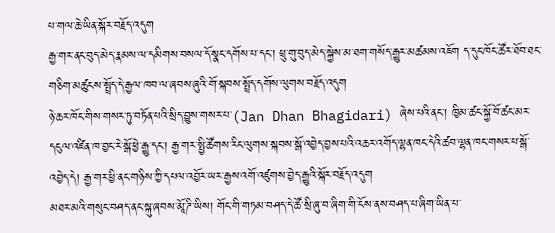པ་གལ་ཆེ་ཡིན་སྐོར་བརྗོད་འདུག
རྒྱ་གར་ནང་བུད་མེད་རྣམས་ལ་དམིགས་བསལ་དོ་སྣང་དགོས་པ་དང་། ཕྲུ་གུ་བུད་མེད་སྐྱེས་མ་ཐག་གསོད་རྒྱུར་མཚམས་འཇོག ད་དུང་ཁོང་ཚོར་ཐོབ་ཐང་གཅིག་མཚུངས་སྤྲོད་དེ་རྒྱལ་ཁབ་ལ་ཞབས་ཞུའི་གོ་སྐབས་སྤྲོད་དགོས་ལུགས་བརྗོད་འདུག
ཉེ་ཆར་ཁོང་གིས་གསར་ཏུ་བཏོན་པའི་སྲིད་བྱུས་གསར་པ་(Jan Dhan Bhagidari) ཞེས་པའི་ནང་། ཁྱིམ་ཚང་སྐྱོ་བོ་ཚང་མར་དངུལ་འཛིན་ཁ་བྱང་རེ་སྒོ་ཕྱེ་རྒྱུ་དང་། རྒྱ་གར་སྤྱི་ཚོགས་རིང་ལུགས་སྐབས་སྒོ་འབྱེད་བྱས་པའི་འཆར་འགོད་ལྷན་ཁང་དེའི་ཚབ་ལྷན་ཁང་གསར་པ་སྒོ་འབྱེད་དེ། རྒྱ་གར་ཕྱི་ནང་གཉིས་ཀྱི་དཔལ་འབྱོར་ཡར་རྒྱས་འགོ་འཛུགས་བྱེད་རྒྱུའི་སྐོར་བརྗོད་འདུག
མཐར་མའི་གསུང་བཤད་ནང་སྐུ་ཞབས་མཱོ་ཌི་ཡིས། གོང་གི་གཏམ་བཤད་དེ་ཚོ་སྲི་ཞུ་བ་ཞིག་གི་ངོས་ནས་བཤད་པ་ཞིག་ཡིན་པ་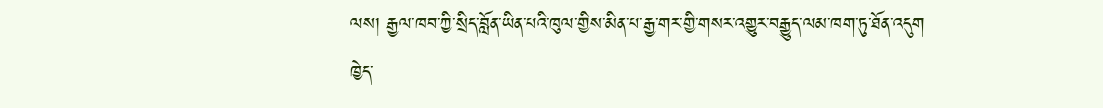ལས། རྒྱལ་ཁབ་ཀྱི་སྲིད་བློན་ཡིན་པའི་ཁུལ་གྱིས་མིན་པ་རྒྱ་གར་གྱི་གསར་འགྱུར་བརྒྱུད་ལམ་ཁག་ཏུ་ཐོན་འདུག
ཁྱེད་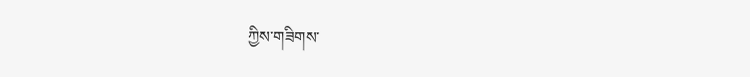ཀྱིས་གཟིགས་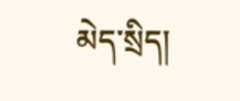མེད་སྲིད།